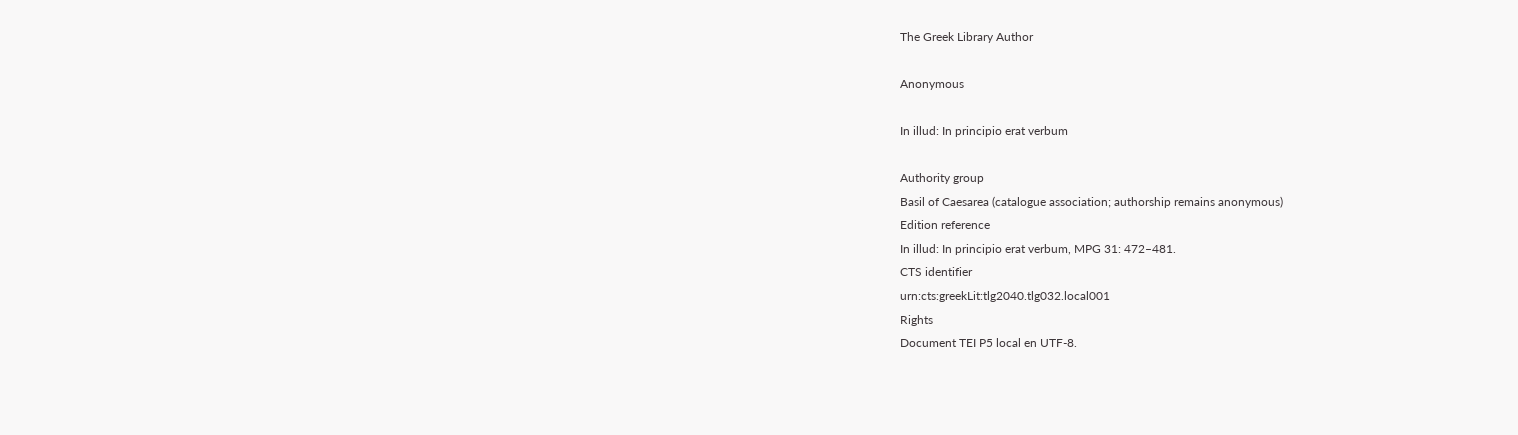The Greek Library Author

Anonymous

In illud: In principio erat verbum

Authority group
Basil of Caesarea (catalogue association; authorship remains anonymous)
Edition reference
In illud: In principio erat verbum, MPG 31: 472–481.
CTS identifier
urn:cts:greekLit:tlg2040.tlg032.local001
Rights
Document TEI P5 local en UTF-8.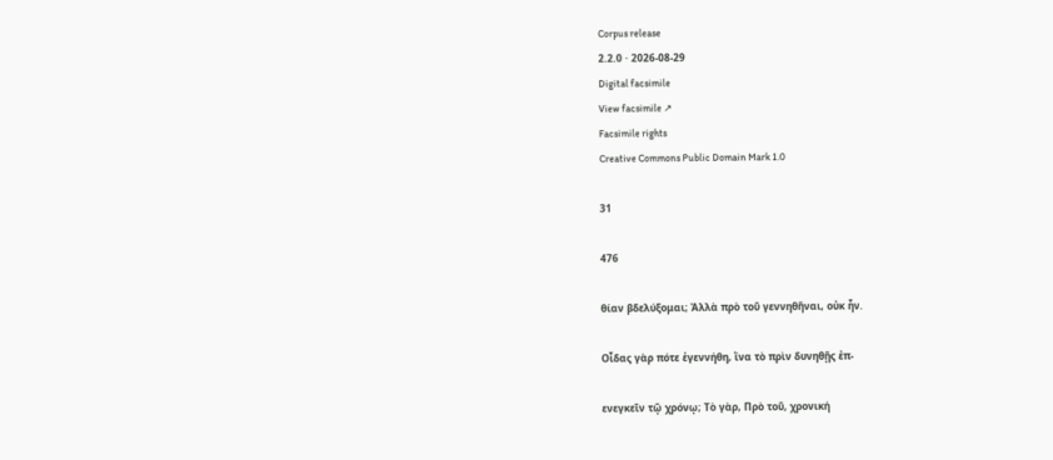Corpus release
2.2.0 · 2026-08-29
Digital facsimile
View facsimile ↗
Facsimile rights
Creative Commons Public Domain Mark 1.0

31

476

θίαν βδελύξομαι; Ἀλλὰ πρὸ τοῦ γεννηθῆναι, οὐκ ἦν.

Οἶδας γὰρ πότε ἐγεννήθη, ἵνα τὸ πρὶν δυνηθῇς ἐπ-

ενεγκεῖν τῷ χρόνῳ; Τὸ γὰρ, Πρὸ τοῦ, χρονική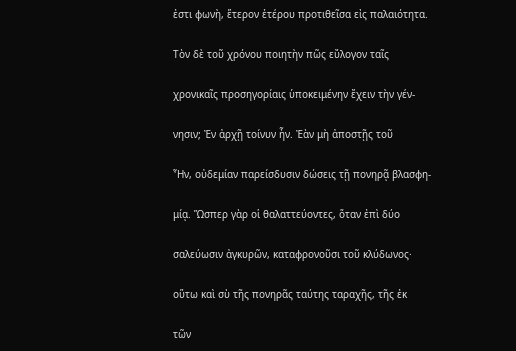ἐστι φωνὴ, ἕτερον ἑτέρου προτιθεῖσα εἰς παλαιότητα.

Τὸν δὲ τοῦ χρόνου ποιητὴν πῶς εὔλογον ταῖς

χρονικαῖς προσηγορίαις ὑποκειμένην ἔχειν τὴν γέν-

νησιν; Ἐν ἀρχῇ τοίνυν ἦν. Ἐὰν μὴ ἀποστῇς τοῦ

Ἦν, οὐδεμίαν παρείσδυσιν δώσεις τῇ πονηρᾷ βλασφη-

μίᾳ. Ὥσπερ γὰρ οἱ θαλαττεύοντες, ὅταν ἐπὶ δύο

σαλεύωσιν ἀγκυρῶν, καταφρονοῦσι τοῦ κλύδωνος·

οὕτω καὶ σὺ τῆς πονηρᾶς ταύτης ταραχῆς, τῆς ἐκ

τῶν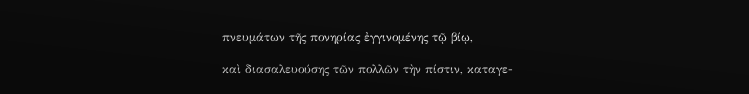πνευμάτων τῆς πονηρίας ἐγγινομένης τῷ βίῳ,

καὶ διασαλευούσης τῶν πολλῶν τὴν πίστιν, καταγε-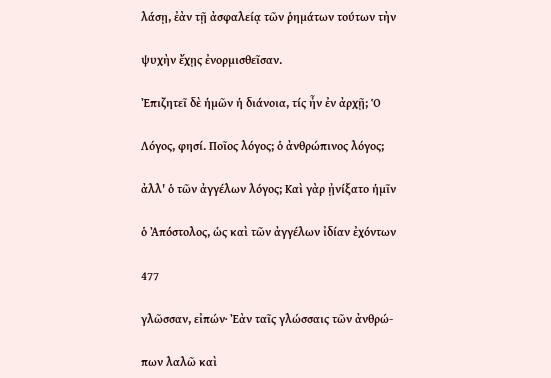λάσῃ, ἐὰν τῇ ἀσφαλείᾳ τῶν ῥημάτων τούτων τὴν

ψυχὴν ἔχῃς ἐνορμισθεῖσαν.

Ἐπιζητεῖ δὲ ἡμῶν ἡ διάνοια, τίς ἦν ἐν ἀρχῇ; Ὁ

Λόγος, φησί. Ποῖος λόγος; ὁ ἀνθρώπινος λόγος;

ἀλλ' ὁ τῶν ἀγγέλων λόγος; Καὶ γὰρ ᾐνίξατο ἡμῖν

ὁ Ἀπόστολος, ὡς καὶ τῶν ἀγγέλων ἰδίαν ἐχόντων

477

γλῶσσαν, εἰπών· Ἐὰν ταῖς γλώσσαις τῶν ἀνθρώ-

πων λαλῶ καὶ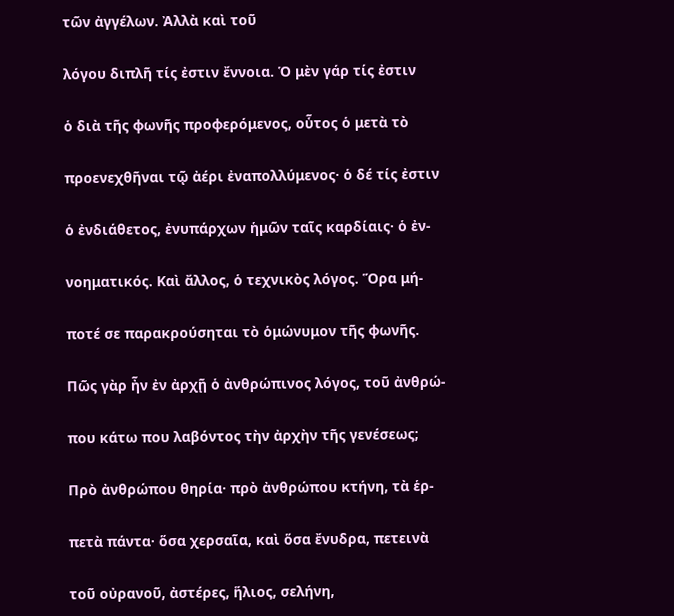τῶν ἀγγέλων. Ἀλλὰ καὶ τοῦ

λόγου διπλῆ τίς ἐστιν ἔννοια. Ὁ μὲν γάρ τίς ἐστιν

ὁ διὰ τῆς φωνῆς προφερόμενος, οὗτος ὁ μετὰ τὸ

προενεχθῆναι τῷ ἀέρι ἐναπολλύμενος· ὁ δέ τίς ἐστιν

ὁ ἐνδιάθετος, ἐνυπάρχων ἡμῶν ταῖς καρδίαις· ὁ ἐν-

νοηματικός. Καὶ ἄλλος, ὁ τεχνικὸς λόγος. Ὅρα μή-

ποτέ σε παρακρούσηται τὸ ὁμώνυμον τῆς φωνῆς.

Πῶς γὰρ ἦν ἐν ἀρχῇ ὁ ἀνθρώπινος λόγος, τοῦ ἀνθρώ-

που κάτω που λαβόντος τὴν ἀρχὴν τῆς γενέσεως;

Πρὸ ἀνθρώπου θηρία· πρὸ ἀνθρώπου κτήνη, τὰ ἑρ-

πετὰ πάντα· ὅσα χερσαῖα, καὶ ὅσα ἔνυδρα, πετεινὰ

τοῦ οὐρανοῦ, ἀστέρες, ἥλιος, σελήνη,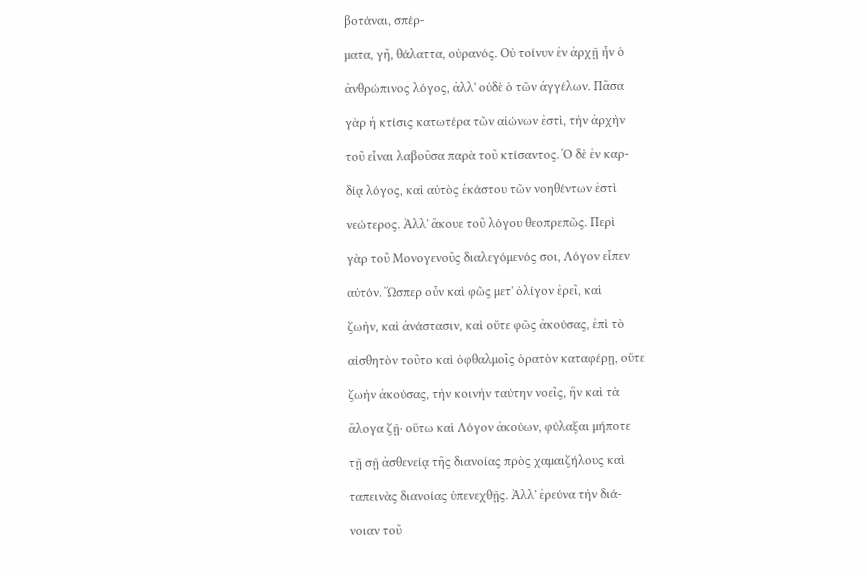βοτάναι, σπέρ-

ματα, γῆ, θάλαττα, οὐρανός. Οὐ τοίνυν ἐν ἀρχῇ ἦν ὁ

ἀνθρώπινος λόγος, ἀλλ' οὐδὲ ὁ τῶν ἀγγέλων. Πᾶσα

γὰρ ἡ κτίσις κατωτέρα τῶν αἰώνων ἐστὶ, τὴν ἀρχὴν

τοῦ εἶναι λαβοῦσα παρὰ τοῦ κτίσαντος. Ὁ δὲ ἐν καρ-

δίᾳ λόγος, καὶ αὐτὸς ἑκάστου τῶν νοηθέντων ἐστὶ

νεώτερος. Ἀλλ' ἄκουε τοῦ λόγου θεοπρεπῶς. Περὶ

γὰρ τοῦ Μονογενοῦς διαλεγόμενός σοι, Λόγον εἶπεν

αὐτόν. Ὥσπερ οὖν καὶ φῶς μετ' ὀλίγον ἐρεῖ, καὶ

ζωὴν, καὶ ἀνάστασιν, καὶ οὔτε φῶς ἀκούσας, ἐπὶ τὸ

αἰσθητὸν τοῦτο καὶ ὀφθαλμοῖς ὁρατὸν καταφέρῃ, οὔτε

ζωὴν ἀκούσας, τὴν κοινὴν ταύτην νοεῖς, ἣν καὶ τὰ

ἄλογα ζῇ· οὕτω καὶ Λόγον ἀκούων, φύλαξαι μήποτε

τῇ σῇ ἀσθενείᾳ τῆς διανοίας πρὸς χαμαιζήλους καὶ

ταπεινὰς διανοίας ὑπενεχθῇς. Ἀλλ' ἐρεύνα τὴν διά-

νοιαν τοῦ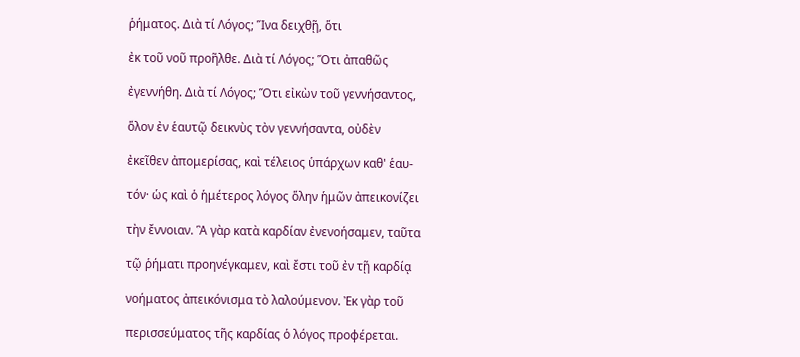ῥήματος. Διὰ τί Λόγος; Ἵνα δειχθῇ, ὅτι

ἐκ τοῦ νοῦ προῆλθε. Διὰ τί Λόγος; Ὅτι ἀπαθῶς

ἐγεννήθη. Διὰ τί Λόγος; Ὅτι εἰκὼν τοῦ γεννήσαντος,

ὅλον ἐν ἑαυτῷ δεικνὺς τὸν γεννήσαντα, οὐδὲν

ἐκεῖθεν ἀπομερίσας, καὶ τέλειος ὑπάρχων καθ' ἑαυ-

τόν· ὡς καὶ ὁ ἡμέτερος λόγος ὅλην ἡμῶν ἀπεικονίζει

τὴν ἔννοιαν. Ἃ γὰρ κατὰ καρδίαν ἐνενοήσαμεν, ταῦτα

τῷ ῥήματι προηνέγκαμεν, καὶ ἔστι τοῦ ἐν τῇ καρδίᾳ

νοήματος ἀπεικόνισμα τὸ λαλούμενον. Ἐκ γὰρ τοῦ

περισσεύματος τῆς καρδίας ὁ λόγος προφέρεται.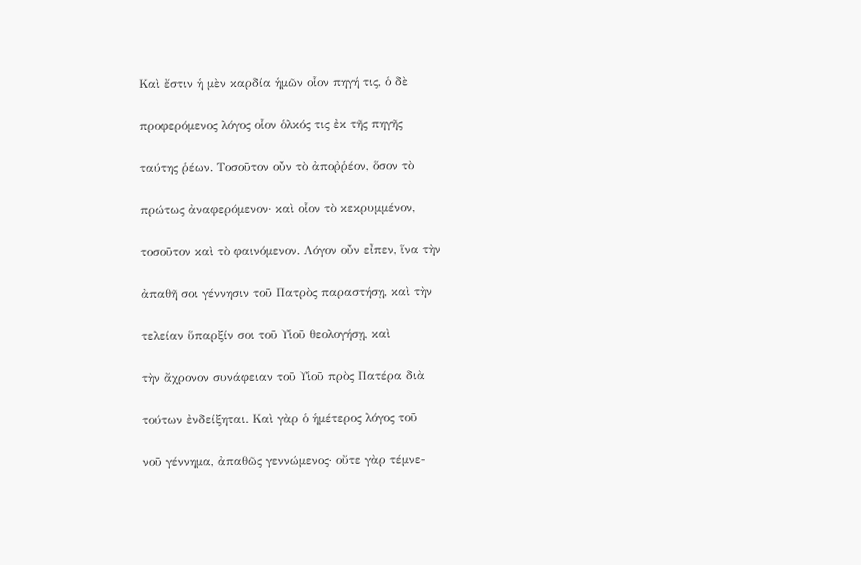Καὶ ἔστιν ἡ μὲν καρδία ἡμῶν οἷον πηγή τις, ὁ δὲ

προφερόμενος λόγος οἷον ὁλκός τις ἐκ τῆς πηγῆς

ταύτης ῥέων. Τοσοῦτον οὖν τὸ ἀποῤῥέον, ὅσον τὸ

πρώτως ἀναφερόμενον· καὶ οἷον τὸ κεκρυμμένον,

τοσοῦτον καὶ τὸ φαινόμενον. Λόγον οὖν εἶπεν, ἵνα τὴν

ἀπαθῆ σοι γέννησιν τοῦ Πατρὸς παραστήσῃ, καὶ τὴν

τελείαν ὕπαρξίν σοι τοῦ Υἱοῦ θεολογήσῃ, καὶ

τὴν ἄχρονον συνάφειαν τοῦ Υἱοῦ πρὸς Πατέρα διὰ

τούτων ἐνδείξηται. Καὶ γὰρ ὁ ἡμέτερος λόγος τοῦ

νοῦ γέννημα, ἀπαθῶς γεννώμενος· οὔτε γὰρ τέμνε-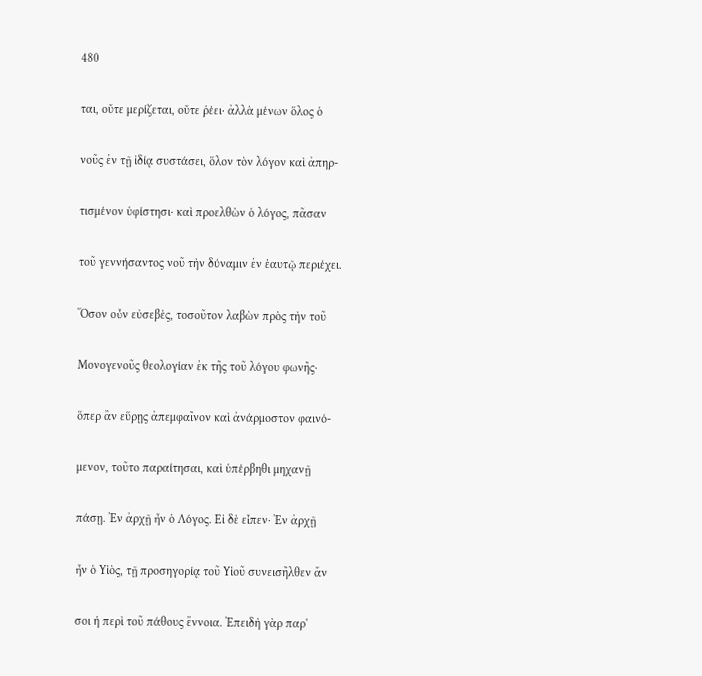480

ται, οὔτε μερίζεται, οὔτε ῥέει· ἀλλὰ μένων ὅλος ὁ

νοῦς ἐν τῇ ἰδίᾳ συστάσει, ὅλον τὸν λόγον καὶ ἀπηρ-

τισμένον ὑφίστησι· καὶ προελθὼν ὁ λόγος, πᾶσαν

τοῦ γεννήσαντος νοῦ τὴν δύναμιν ἐν ἑαυτῷ περιέχει.

Ὅσον οὖν εὐσεβὲς, τοσοῦτον λαβὼν πρὸς τὴν τοῦ

Μονογενοῦς θεολογίαν ἐκ τῆς τοῦ λόγου φωνῆς·

ὅπερ ἂν εὕρῃς ἀπεμφαῖνον καὶ ἀνάρμοστον φαινό-

μενον, τοῦτο παραίτησαι, καὶ ὑπέρβηθι μηχανῇ

πάσῃ. Ἐν ἀρχῇ ἦν ὁ Λόγος. Εἰ δὲ εἶπεν· Ἐν ἀρχῇ

ἦν ὁ Υἱὸς, τῇ προσηγορίᾳ τοῦ Υἱοῦ συνεισῆλθεν ἄν

σοι ἡ περὶ τοῦ πάθους ἔννοια. Ἐπειδὴ γὰρ παρ'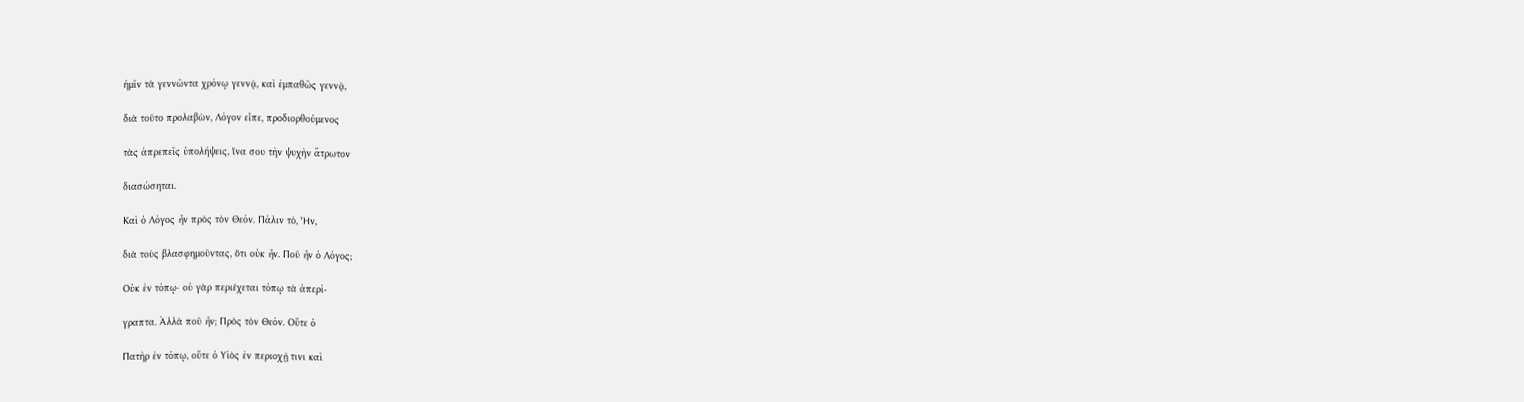ἡμῖν τὰ γεννῶντα χρόνῳ γεννᾷ, καὶ ἐμπαθῶς γεννᾷ,

διὰ τοῦτο προλαβὼν, Λόγον εἶπε, προδιορθούμενος

τὰς ἀπρεπεῖς ὑπολήψεις, ἵνα σου τὴν ψυχὴν ἄτρωτον

διασώσηται.

Καὶ ὁ Λόγος ἦν πρὸς τὸν Θεόν. Πάλιν τὸ, Ἦν,

διὰ τοὺς βλασφημοῦντας, ὅτι οὐκ ἦν. Ποῦ ἦν ὁ Λόγος;

Οὐκ ἐν τόπῳ· οὐ γὰρ περιέχεται τόπῳ τὰ ἀπερί-

γραπτα. Ἀλλὰ ποῦ ἦν; Πρὸς τὸν Θεόν. Οὔτε ὁ

Πατὴρ ἐν τόπῳ, οὔτε ὁ Υἱὸς ἐν περιοχῇ τινι καὶ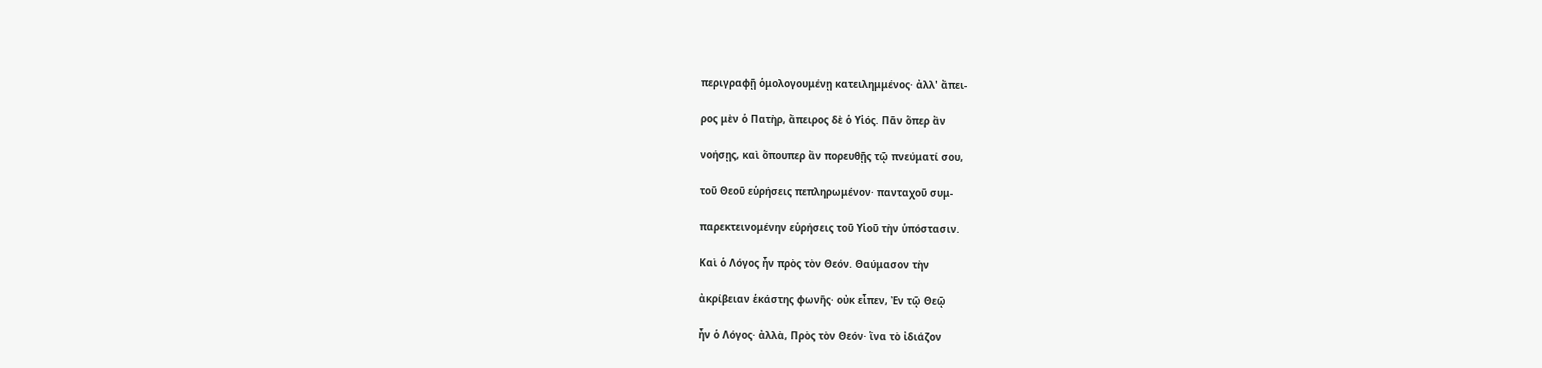περιγραφῇ ὁμολογουμένῃ κατειλημμένος· ἀλλ' ἄπει-

ρος μὲν ὁ Πατὴρ, ἄπειρος δὲ ὁ Υἱός. Πᾶν ὅπερ ἂν

νοήσῃς, καὶ ὅπουπερ ἂν πορευθῇς τῷ πνεύματί σου,

τοῦ Θεοῦ εὑρήσεις πεπληρωμένον· πανταχοῦ συμ-

παρεκτεινομένην εὑρήσεις τοῦ Υἱοῦ τὴν ὑπόστασιν.

Καὶ ὁ Λόγος ἦν πρὸς τὸν Θεόν. Θαύμασον τὴν

ἀκρίβειαν ἑκάστης φωνῆς· οὐκ εἶπεν, Ἐν τῷ Θεῷ

ἦν ὁ Λόγος· ἀλλὰ, Πρὸς τὸν Θεόν· ἵνα τὸ ἰδιάζον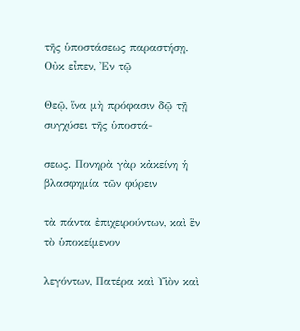τῆς ὑποστάσεως παραστήσῃ. Οὐκ εἶπεν, Ἐν τῷ

Θεῷ, ἵνα μὴ πρόφασιν δῷ τῇ συγχύσει τῆς ὑποστά-

σεως. Πονηρὰ γὰρ κἀκείνη ἡ βλασφημία τῶν φύρειν

τὰ πάντα ἐπιχειρούντων, καὶ ἓν τὸ ὑποκείμενον

λεγόντων, Πατέρα καὶ Υἱὸν καὶ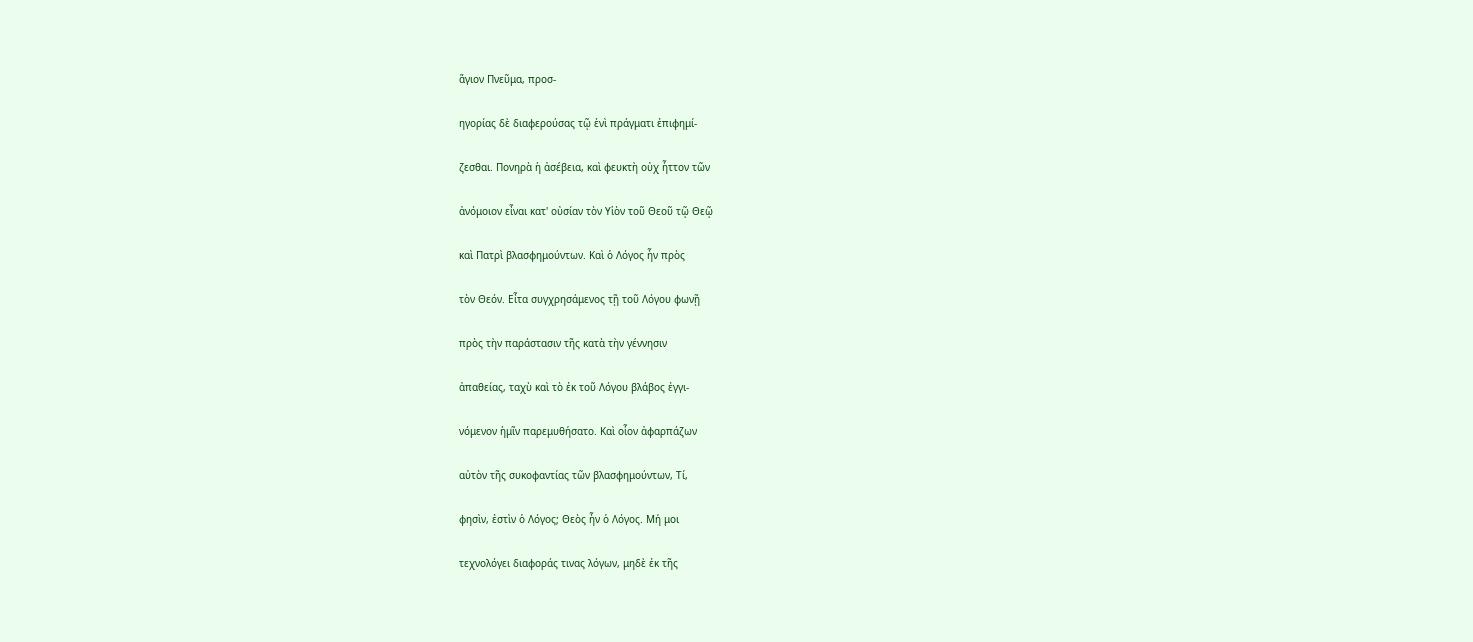ἅγιον Πνεῦμα, προσ-

ηγορίας δὲ διαφερούσας τῷ ἑνὶ πράγματι ἐπιφημί-

ζεσθαι. Πονηρὰ ἡ ἀσέβεια, καὶ φευκτὴ οὐχ ἧττον τῶν

ἀνόμοιον εἶναι κατ' οὐσίαν τὸν Υἱὸν τοῦ Θεοῦ τῷ Θεῷ

καὶ Πατρὶ βλασφημούντων. Καὶ ὁ Λόγος ἦν πρὸς

τὸν Θεόν. Εἶτα συγχρησάμενος τῇ τοῦ Λόγου φωνῇ

πρὸς τὴν παράστασιν τῆς κατὰ τὴν γέννησιν

ἀπαθείας, ταχὺ καὶ τὸ ἐκ τοῦ Λόγου βλάβος ἐγγι-

νόμενον ἡμῖν παρεμυθήσατο. Καὶ οἷον ἀφαρπάζων

αὐτὸν τῆς συκοφαντίας τῶν βλασφημούντων, Τί,

φησὶν, ἐστὶν ὁ Λόγος; Θεὸς ἦν ὁ Λόγος. Μή μοι

τεχνολόγει διαφοράς τινας λόγων, μηδὲ ἐκ τῆς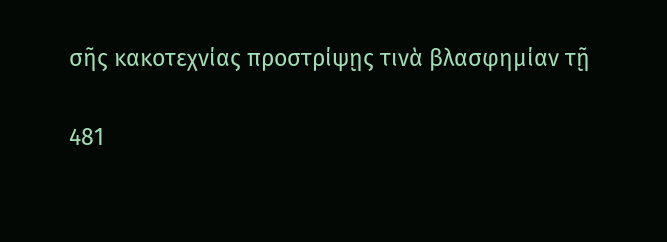σῆς κακοτεχνίας προστρίψῃς τινὰ βλασφημίαν τῇ

481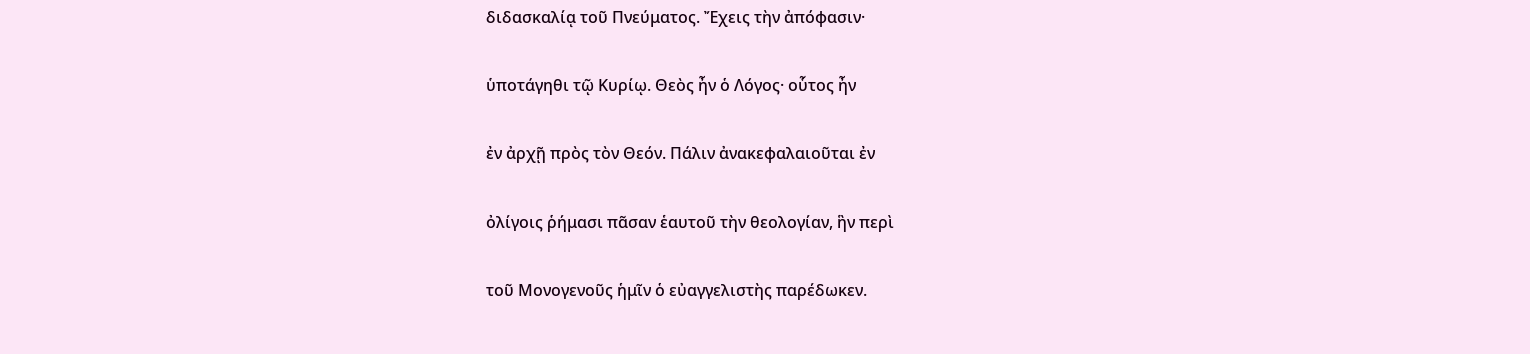διδασκαλίᾳ τοῦ Πνεύματος. Ἔχεις τὴν ἀπόφασιν·

ὑποτάγηθι τῷ Κυρίῳ. Θεὸς ἦν ὁ Λόγος· οὗτος ἦν

ἐν ἀρχῇ πρὸς τὸν Θεόν. Πάλιν ἀνακεφαλαιοῦται ἐν

ὀλίγοις ῥήμασι πᾶσαν ἑαυτοῦ τὴν θεολογίαν, ἣν περὶ

τοῦ Μονογενοῦς ἡμῖν ὁ εὐαγγελιστὴς παρέδωκεν.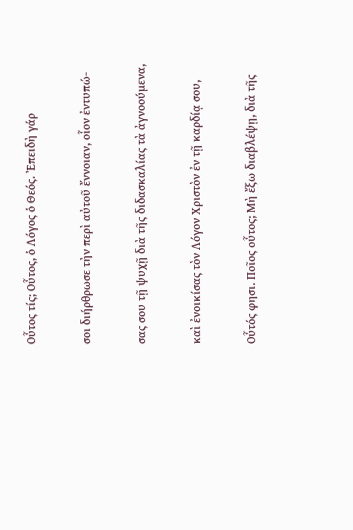Οὗτος τίς; Οὗτος, ὁ Λόγος ὁ Θεός. Ἐπειδὴ γάρ

σοι διήρθρωσε τὴν περὶ αὐτοῦ ἔννοιαν, οἷον ἐντυπώ-

σας σου τῇ ψυχῇ διὰ τῆς διδασκαλίας τὰ ἀγνοούμενα,

καὶ ἐνοικίσας τὸν Λόγον Χριστὸν ἐν τῇ καρδίᾳ σου,

Οὗτός φησι. Ποῖος οὗτος; Μὴ ἔξω διαβλέψῃ, διὰ τῆς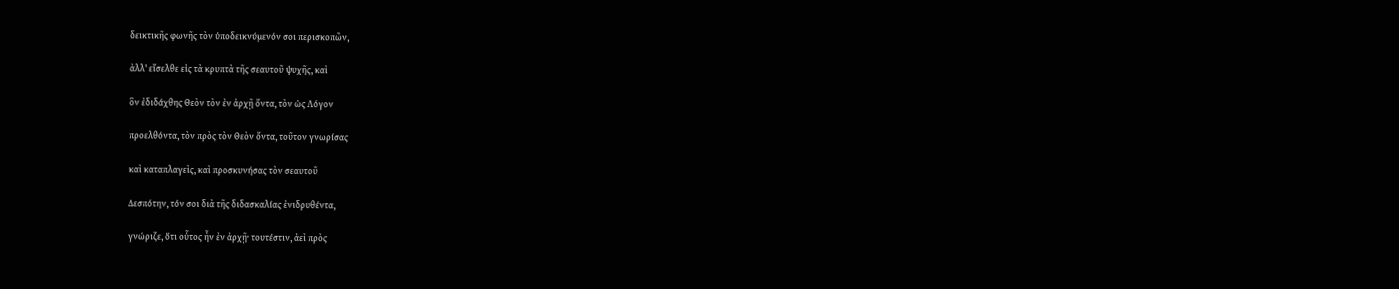δεικτικῆς φωνῆς τὸν ὑποδεικνύμενόν σοι περισκοπῶν,

ἀλλ' εἴσελθε εἰς τὰ κρυπτὰ τῆς σεαυτοῦ ψυχῆς, καὶ

ὃν ἐδιδάχθης Θεὸν τὸν ἐν ἀρχῇ ὄντα, τὸν ὡς Λόγον

προελθόντα, τὸν πρὸς τὸν Θεὸν ὄντα, τοῦτον γνωρίσας

καὶ καταπλαγεὶς, καὶ προσκυνήσας τὸν σεαυτοῦ

Δεσπότην, τόν σοι διὰ τῆς διδασκαλίας ἐνιδρυθέντα,

γνώριζε, ὅτι οὗτος ἦν ἐν ἀρχῇ· τουτέστιν, ἀεὶ πρὸς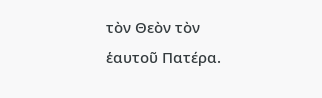τὸν Θεὸν τὸν ἑαυτοῦ Πατέρα.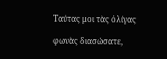Ταύτας μοι τὰς ὀλίγας

φωνὰς διασώσατε,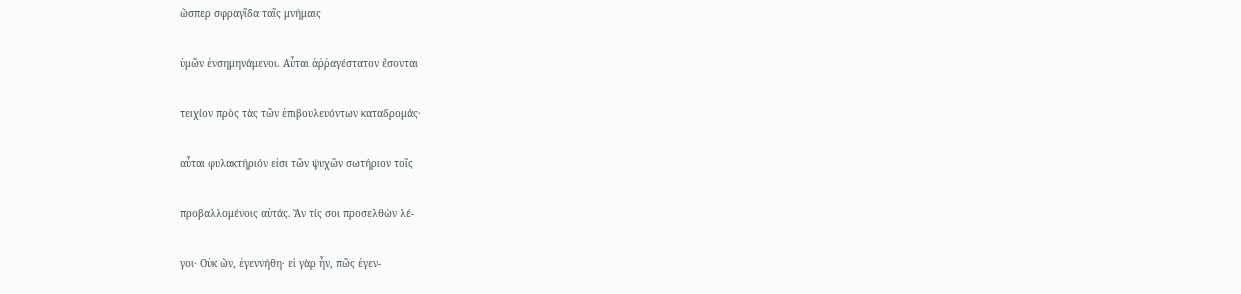ὥσπερ σφραγῖδα ταῖς μνήμαις

ὑμῶν ἐνσημηνάμενοι. Αὗται ἀῤῥαγέστατον ἔσονται

τειχίον πρὸς τὰς τῶν ἐπιβουλευόντων καταδρομάς·

αὗται φυλακτήριόν εἰσι τῶν ψυχῶν σωτήριον τοῖς

προβαλλομένοις αὐτάς. Ἄν τίς σοι προσελθὼν λέ-

γοι· Οὐκ ὢν, ἐγεννήθη· εἰ γὰρ ἦν, πῶς ἐγεν-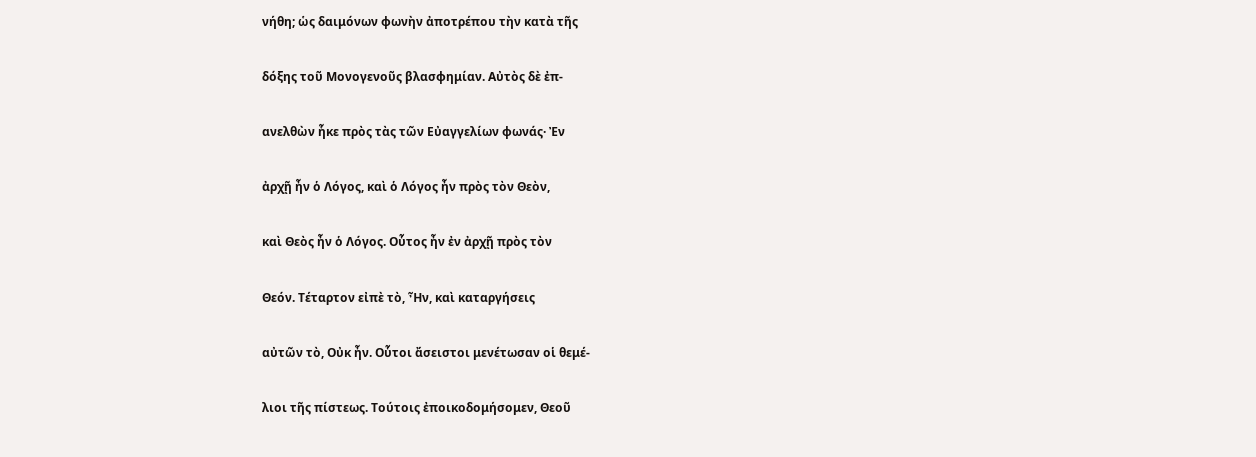νήθη; ὡς δαιμόνων φωνὴν ἀποτρέπου τὴν κατὰ τῆς

δόξης τοῦ Μονογενοῦς βλασφημίαν. Αὐτὸς δὲ ἐπ-

ανελθὼν ἧκε πρὸς τὰς τῶν Εὐαγγελίων φωνάς· Ἐν

ἀρχῇ ἦν ὁ Λόγος, καὶ ὁ Λόγος ἦν πρὸς τὸν Θεὸν,

καὶ Θεὸς ἦν ὁ Λόγος. Οὗτος ἦν ἐν ἀρχῇ πρὸς τὸν

Θεόν. Τέταρτον εἰπὲ τὸ, Ἦν, καὶ καταργήσεις

αὐτῶν τὸ, Οὐκ ἦν. Οὗτοι ἄσειστοι μενέτωσαν οἱ θεμέ-

λιοι τῆς πίστεως. Τούτοις ἐποικοδομήσομεν, Θεοῦ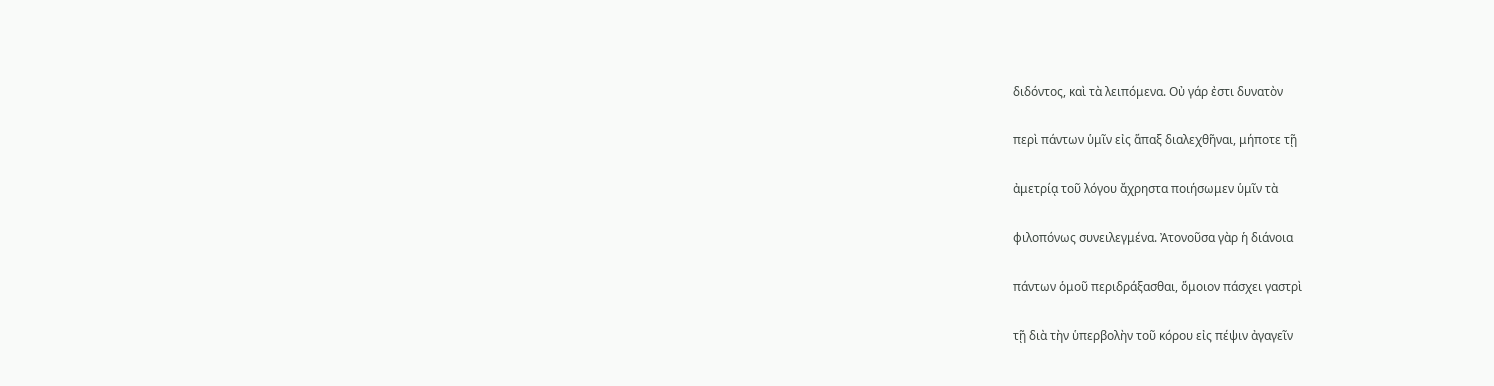διδόντος, καὶ τὰ λειπόμενα. Οὐ γάρ ἐστι δυνατὸν

περὶ πάντων ὑμῖν εἰς ἅπαξ διαλεχθῆναι, μήποτε τῇ

ἀμετρίᾳ τοῦ λόγου ἄχρηστα ποιήσωμεν ὑμῖν τὰ

φιλοπόνως συνειλεγμένα. Ἀτονοῦσα γὰρ ἡ διάνοια

πάντων ὁμοῦ περιδράξασθαι, ὅμοιον πάσχει γαστρὶ

τῇ διὰ τὴν ὑπερβολὴν τοῦ κόρου εἰς πέψιν ἀγαγεῖν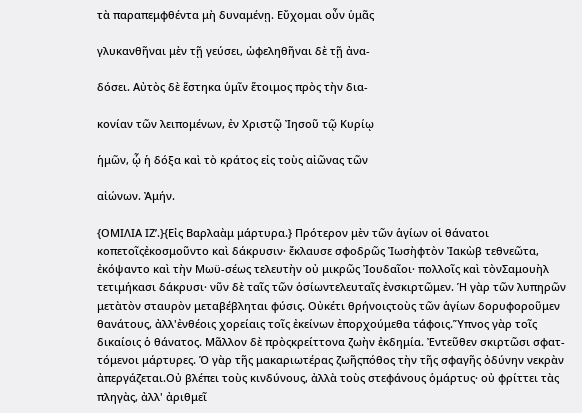τὰ παραπεμφθέντα μὴ δυναμένῃ. Εὔχομαι οὖν ὑμᾶς

γλυκανθῆναι μὲν τῇ γεύσει, ὠφεληθῆναι δὲ τῇ ἀνα-

δόσει. Αὐτὸς δὲ ἕστηκα ὑμῖν ἕτοιμος πρὸς τὴν δια-

κονίαν τῶν λειπομένων, ἐν Χριστῷ Ἰησοῦ τῷ Κυρίῳ

ἡμῶν, ᾧ ἡ δόξα καὶ τὸ κράτος εἰς τοὺς αἰῶνας τῶν

αἰώνων. Ἀμήν.

{ΟΜΙΛΙΑ ΙΖʹ.}{Εἰς Βαρλαὰμ μάρτυρα.} Πρότερον μὲν τῶν ἁγίων οἱ θάνατοι κοπετοῖςἐκοσμοῦντο καὶ δάκρυσιν· ἔκλαυσε σφοδρῶς Ἰωσὴφτὸν Ἰακὼβ τεθνεῶτα, ἐκόψαντο καὶ τὴν Μωϋ-σέως τελευτὴν οὐ μικρῶς Ἰουδαῖοι· πολλοῖς καὶ τὸνΣαμουὴλ τετιμήκασι δάκρυσι· νῦν δὲ ταῖς τῶν ὁσίωντελευταῖς ἐνσκιρτῶμεν. Ἡ γὰρ τῶν λυπηρῶν μετὰτὸν σταυρὸν μεταβέβληται φύσις. Οὐκέτι θρήνοιςτοὺς τῶν ἁγίων δορυφοροῦμεν θανάτους, ἀλλ'ἐνθέοις χορείαις τοῖς ἐκείνων ἐπορχούμεθα τάφοις.Ὕπνος γὰρ τοῖς δικαίοις ὁ θάνατος. Μᾶλλον δὲ πρὸςκρείττονα ζωὴν ἐκδημία. Ἐντεῦθεν σκιρτῶσι σφατ-τόμενοι μάρτυρες. Ὁ γὰρ τῆς μακαριωτέρας ζωῆςπόθος τὴν τῆς σφαγῆς ὀδύνην νεκρὰν ἀπεργάζεται.Οὐ βλέπει τοὺς κινδύνους, ἀλλὰ τοὺς στεφάνους ὁμάρτυς· οὐ φρίττει τὰς πληγὰς, ἀλλ' ἀριθμεῖ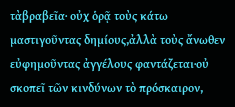τὰβραβεῖα· οὐχ ὁρᾷ τοὺς κάτω μαστιγοῦντας δημίους,ἀλλὰ τοὺς ἄνωθεν εὐφημοῦντας ἀγγέλους φαντάζεται·οὐ σκοπεῖ τῶν κινδύνων τὸ πρόσκαιρον,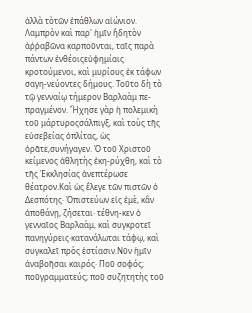ἀλλὰ τὸτῶν ἐπάθλων αἰώνιον. Λαμπρὸν καὶ παρ' ἡμῖν ἤδητὸν ἀῤῥαβῶνα καρποῦνται, ταῖς παρὰ πάντων ἐνθέοιςεὐφημίαις κροτούμενοι, καὶ μυρίους ἐκ τάφων σαγη-νεύοντες δήμους. Τοῦτο δὴ τὸ τῷ γενναίῳ τήμερον Βαρλαὰμ πε-πραγμένον. Ἤχησε γὰρ ἡ πολεμικὴ τοῦ μάρτυροςσάλπιγξ, καὶ τοὺς τῆς εὐσεβείας ὁπλίτας, ὡς ὁρᾶτε,συνήγαγεν. Ὁ τοῦ Χριστοῦ κείμενος ἀθλητὴς ἐκη-ρύχθη, καὶ τὸ τῆς Ἐκκλησίας ἀνεπτέρωσε θέατρον.Καὶ ὡς ἔλεγε τῶν πιστῶν ὁ Δεσπότης· Ὁπιστεύων εἰς ἐμὲ, κἂν ἀποθάνῃ, ζήσεται· τέθνη-κεν ὁ γενναῖος Βαρλαὰμ, καὶ συγκροτεῖ πανηγύρεις·κατανάλωται τάφῳ, καὶ συγκαλεῖ πρὸς ἑστίασιν.Νῦν ἡμῖν ἀναβοῆσαι καιρός· Ποῦ σοφός; ποῦγραμματεύς; ποῦ συζητητὴς τοῦ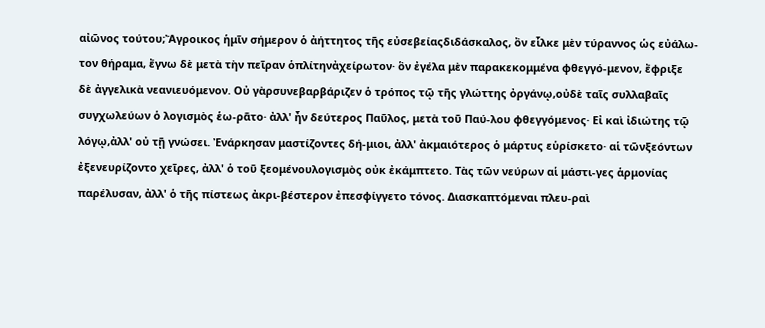αἰῶνος τούτου;Ἄγροικος ἡμῖν σήμερον ὁ ἀήττητος τῆς εὐσεβείαςδιδάσκαλος, ὂν εἷλκε μὲν τύραννος ὡς εὐάλω-τον θήραμα, ἔγνω δὲ μετὰ τὴν πεῖραν ὁπλίτηνἀχείρωτον· ὃν ἐγέλα μὲν παρακεκομμένα φθεγγό-μενον, ἔφριξε δὲ ἀγγελικὰ νεανιευόμενον. Οὐ γὰρσυνεβαρβάριζεν ὁ τρόπος τῷ τῆς γλώττης ὀργάνῳ,οὐδὲ ταῖς συλλαβαῖς συγχωλεύων ὁ λογισμὸς ἑω-ρᾶτο· ἀλλ' ἦν δεύτερος Παῦλος, μετὰ τοῦ Παύ-λου φθεγγόμενος· Εἰ καὶ ἰδιώτης τῷ λόγῳ,ἀλλ' οὐ τῇ γνώσει. Ἐνάρκησαν μαστίζοντες δή-μιοι, ἀλλ' ἀκμαιότερος ὁ μάρτυς εὑρίσκετο· αἱ τῶνξεόντων ἐξενευρίζοντο χεῖρες, ἀλλ' ὁ τοῦ ξεομένουλογισμὸς οὐκ ἐκάμπτετο. Τὰς τῶν νεύρων αἱ μάστι-γες ἁρμονίας παρέλυσαν, ἀλλ' ὁ τῆς πίστεως ἀκρι-βέστερον ἐπεσφίγγετο τόνος. Διασκαπτόμεναι πλευ-ραὶ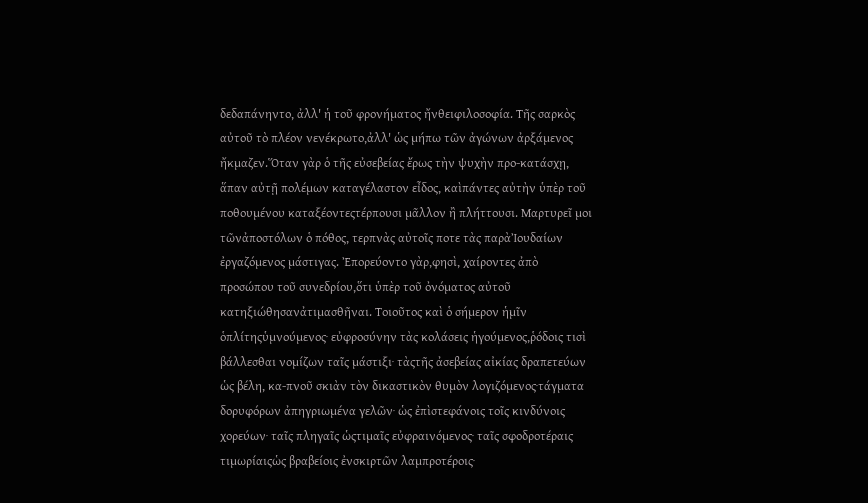δεδαπάνηντο, ἀλλ' ἡ τοῦ φρονήματος ἤνθειφιλοσοφία. Τῆς σαρκὸς αὐτοῦ τὸ πλέον νενέκρωτο,ἀλλ' ὡς μήπω τῶν ἀγώνων ἀρξάμενος ἤκμαζεν.Ὅταν γὰρ ὁ τῆς εὐσεβείας ἔρως τὴν ψυχὴν προ-κατάσχῃ, ἅπαν αὐτῇ πολέμων καταγέλαστον εἶδος, καὶπάντες αὐτὴν ὑπὲρ τοῦ ποθουμένου καταξέοντεςτέρπουσι μᾶλλον ἢ πλήττουσι. Μαρτυρεῖ μοι τῶνἀποστόλων ὁ πόθος, τερπνὰς αὐτοῖς ποτε τὰς παρὰἸουδαίων ἐργαζόμενος μάστιγας. Ἐπορεύοντο γὰρ,φησὶ, χαίροντες ἀπὸ προσώπου τοῦ συνεδρίου,ὅτι ὑπὲρ τοῦ ὀνόματος αὐτοῦ κατηξιώθησανἀτιμασθῆναι. Τοιοῦτος καὶ ὁ σήμερον ἡμῖν ὁπλίτηςὑμνούμενος· εὐφροσύνην τὰς κολάσεις ἡγούμενος,ῥόδοις τισὶ βάλλεσθαι νομίζων ταῖς μάστιξι· τὰςτῆς ἀσεβείας αἰκίας δραπετεύων ὡς βέλη, κα-πνοῦ σκιὰν τὸν δικαστικὸν θυμὸν λογιζόμενος·τάγματα δορυφόρων ἀπηγριωμένα γελῶν· ὡς ἐπὶστεφάνοις τοῖς κινδύνοις χορεύων· ταῖς πληγαῖς ὡςτιμαῖς εὐφραινόμενος· ταῖς σφοδροτέραις τιμωρίαιςὡς βραβείοις ἐνσκιρτῶν λαμπροτέροις·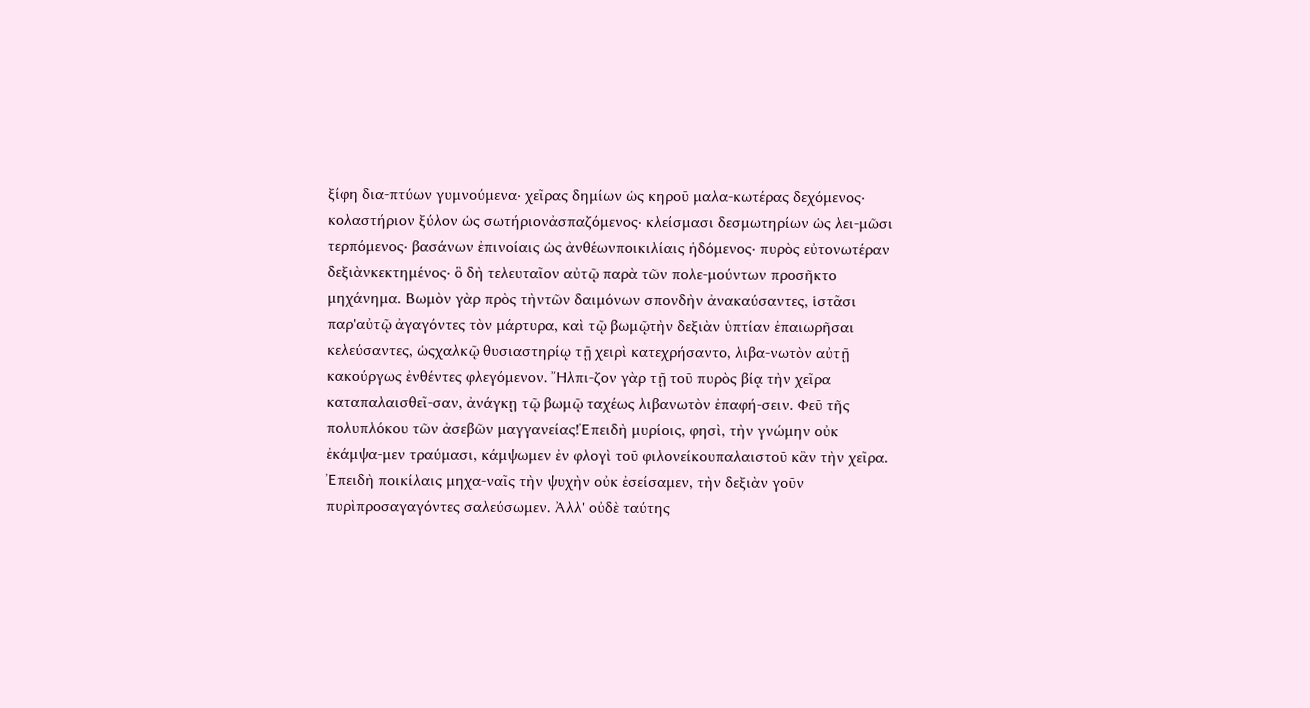ξίφη δια-πτύων γυμνούμενα· χεῖρας δημίων ὡς κηροῦ μαλα-κωτέρας δεχόμενος· κολαστήριον ξύλον ὡς σωτήριονἀσπαζόμενος· κλείσμασι δεσμωτηρίων ὡς λει-μῶσι τερπόμενος· βασάνων ἐπινοίαις ὡς ἀνθέωνποικιλίαις ἡδόμενος· πυρὸς εὐτονωτέραν δεξιὰνκεκτημένος· ὃ δὴ τελευταῖον αὐτῷ παρὰ τῶν πολε-μούντων προσῆκτο μηχάνημα. Βωμὸν γὰρ πρὸς τὴντῶν δαιμόνων σπονδὴν ἀνακαύσαντες, ἱστᾶσι παρ'αὐτῷ ἀγαγόντες τὸν μάρτυρα, καὶ τῷ βωμῷτὴν δεξιὰν ὑπτίαν ἐπαιωρῆσαι κελεύσαντες, ὡςχαλκῷ θυσιαστηρίῳ τῇ χειρὶ κατεχρήσαντο, λιβα-νωτὸν αὐτῇ κακούργως ἐνθέντες φλεγόμενον. Ἤλπι-ζον γὰρ τῇ τοῦ πυρὸς βίᾳ τὴν χεῖρα καταπαλαισθεῖ-σαν, ἀνάγκῃ τῷ βωμῷ ταχέως λιβανωτὸν ἐπαφή-σειν. Φεῦ τῆς πολυπλόκου τῶν ἀσεβῶν μαγγανείας!Ἐπειδὴ μυρίοις, φησὶ, τὴν γνώμην οὐκ ἐκάμψα-μεν τραύμασι, κάμψωμεν ἐν φλογὶ τοῦ φιλονείκουπαλαιστοῦ κἂν τὴν χεῖρα. Ἐπειδὴ ποικίλαις μηχα-ναῖς τὴν ψυχὴν οὐκ ἐσείσαμεν, τὴν δεξιὰν γοῦν πυρὶπροσαγαγόντες σαλεύσωμεν. Ἀλλ' οὐδὲ ταύτης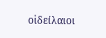οἱδείλαιοι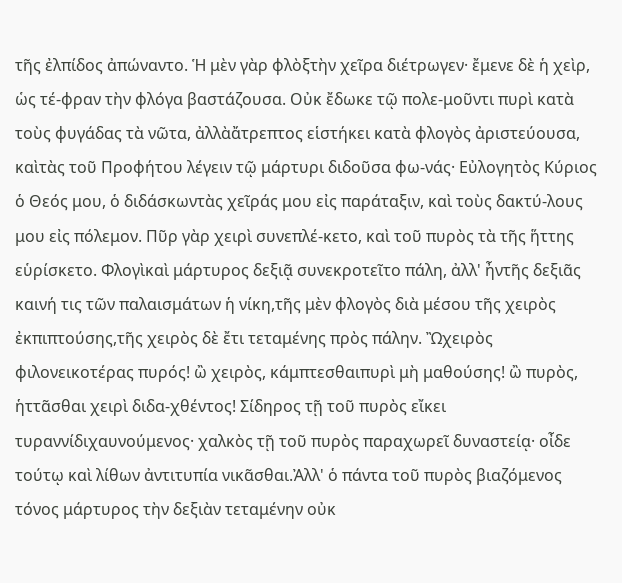τῆς ἐλπίδος ἀπώναντο. Ἡ μὲν γὰρ φλὸξτὴν χεῖρα διέτρωγεν· ἔμενε δὲ ἡ χεὶρ, ὡς τέ-φραν τὴν φλόγα βαστάζουσα. Οὐκ ἔδωκε τῷ πολε-μοῦντι πυρὶ κατὰ τοὺς φυγάδας τὰ νῶτα, ἀλλὰἄτρεπτος εἱστήκει κατὰ φλογὸς ἀριστεύουσα, καὶτὰς τοῦ Προφήτου λέγειν τῷ μάρτυρι διδοῦσα φω-νάς· Εὐλογητὸς Κύριος ὁ Θεός μου, ὁ διδάσκωντὰς χεῖράς μου εἰς παράταξιν, καὶ τοὺς δακτύ-λους μου εἰς πόλεμον. Πῦρ γὰρ χειρὶ συνεπλέ-κετο, καὶ τοῦ πυρὸς τὰ τῆς ἥττης εὑρίσκετο. Φλογὶκαὶ μάρτυρος δεξιᾷ συνεκροτεῖτο πάλη, ἀλλ' ἦντῆς δεξιᾶς καινή τις τῶν παλαισμάτων ἡ νίκη,τῆς μὲν φλογὸς διὰ μέσου τῆς χειρὸς ἐκπιπτούσης,τῆς χειρὸς δὲ ἔτι τεταμένης πρὸς πάλην. Ὢχειρὸς φιλονεικοτέρας πυρός! ὢ χειρὸς, κάμπτεσθαιπυρὶ μὴ μαθούσης! ὢ πυρὸς, ἡττᾶσθαι χειρὶ διδα-χθέντος! Σίδηρος τῇ τοῦ πυρὸς εἴκει τυραννίδιχαυνούμενος· χαλκὸς τῇ τοῦ πυρὸς παραχωρεῖ δυναστείᾳ· οἶδε τούτῳ καὶ λίθων ἀντιτυπία νικᾶσθαι.Ἀλλ' ὁ πάντα τοῦ πυρὸς βιαζόμενος τόνος μάρτυρος τὴν δεξιὰν τεταμένην οὐκ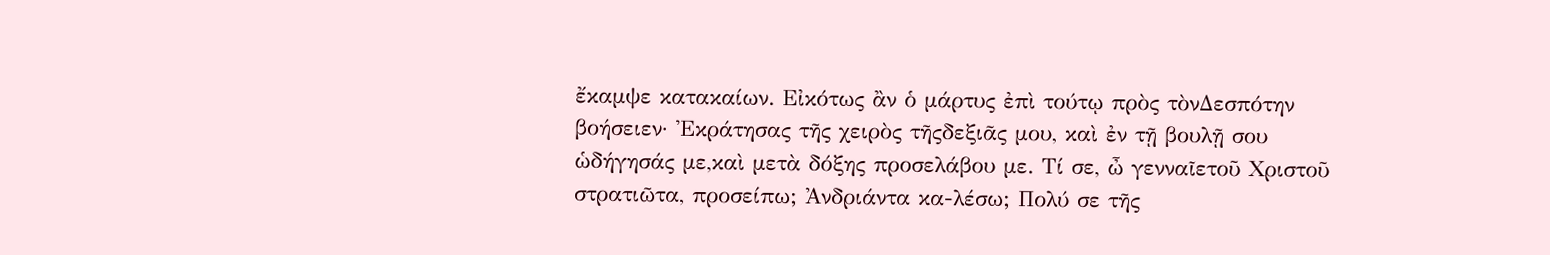ἔκαμψε κατακαίων. Εἰκότως ἂν ὁ μάρτυς ἐπὶ τούτῳ πρὸς τὸνΔεσπότην βοήσειεν· Ἐκράτησας τῆς χειρὸς τῆςδεξιᾶς μου, καὶ ἐν τῇ βουλῇ σου ὡδήγησάς με,καὶ μετὰ δόξης προσελάβου με. Τί σε, ὦ γενναῖετοῦ Χριστοῦ στρατιῶτα, προσείπω; Ἀνδριάντα κα-λέσω; Πολύ σε τῆς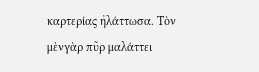καρτερίας ἠλάττωσα. Τὸν μὲνγὰρ πῦρ μαλάττει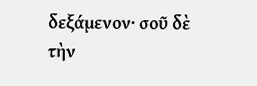δεξάμενον· σοῦ δὲ τὴν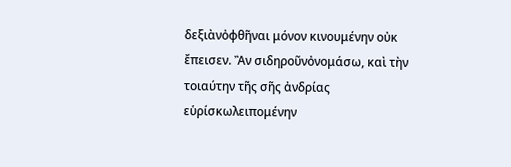δεξιὰνὀφθῆναι μόνον κινουμένην οὐκ ἔπεισεν. Ἂν σιδηροῦνὀνομάσω, καὶ τὴν τοιαύτην τῆς σῆς ἀνδρίας εὑρίσκωλειπομένην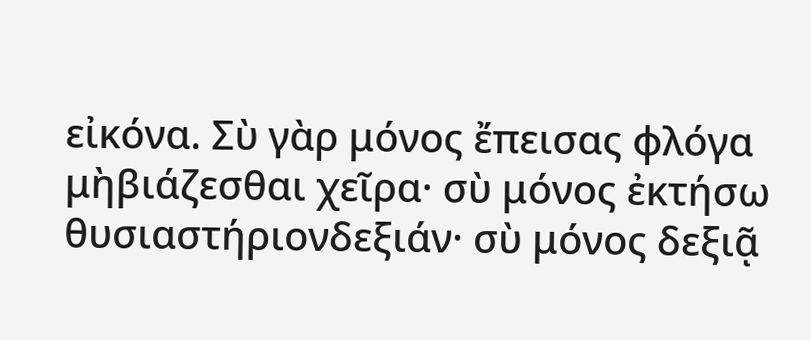εἰκόνα. Σὺ γὰρ μόνος ἔπεισας φλόγα μὴβιάζεσθαι χεῖρα· σὺ μόνος ἐκτήσω θυσιαστήριονδεξιάν· σὺ μόνος δεξιᾷ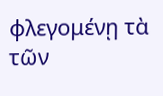φλεγομένῃ τὰ τῶν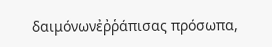δαιμόνωνἐῤῥάπισας πρόσωπα,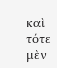καὶ τότε μὲν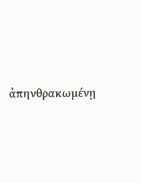ἀπηνθρακωμένῃ